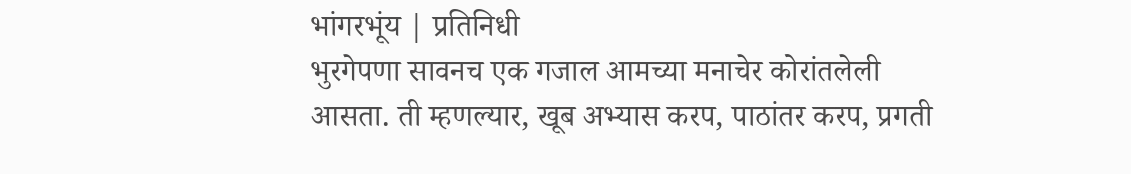भांगरभूंय | प्रतिनिधी
भुरगेपणा सावनच एक गजाल आमच्या मनाचेर कोरांतलेली आसता. ती म्हणल्यार, खूब अभ्यास करप, पाठांतर करप, प्रगती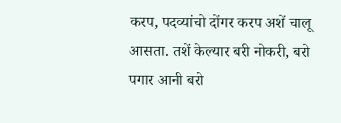करप, पदव्यांचो दोंगर करप अशें चालू आसता. तशें केल्यार बरी नोकरी, बरो पगार आनी बरो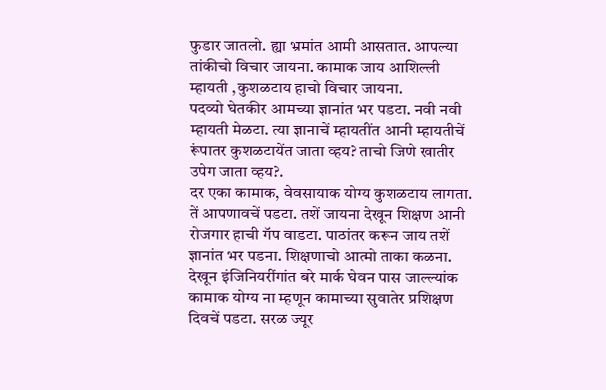फुडार जातलो. ह्या भ्रमांत आमी आसतात. आपल्या तांकीचो विचार जायना. कामाक जाय आशिल्ली म्हायती ,कुशळटाय हाचो विचार जायना.
पदव्यो घेतकीर आमच्या ज्ञानांत भर पडटा. नवी नवी म्हायती मेळटा. त्या ज्ञानाचें म्हायतींत आनी म्हायतीचें रूंपातर कुशळटायेंत जाता व्हय? ताचो जिणे खातीर उपेग जाता व्हय?.
दर एका कामाक, वेवसायाक योग्य कुशळटाय लागता. तें आपणावचें पडटा. तशें जायना देखून शिक्षण आनी रोजगार हाची गॅप वाडटा. पाठांतर करून जाय तशें ज्ञानांत भर पडना. शिक्षणाचो आत्मो ताका कळना. देखून इंजिनियरींगांत बरे मार्क घेवन पास जाल्ल्यांक कामाक योग्य ना म्हणून कामाच्या सुवातेर प्रशिक्षण दिवचें पडटा. सरळ ज्यूर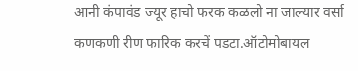आनी कंपावंड ज्यूर हाचो फरक कळलो ना जाल्यार वर्सा कणकणी रीण फारिक करचें पडटा.ऑटोमोबायल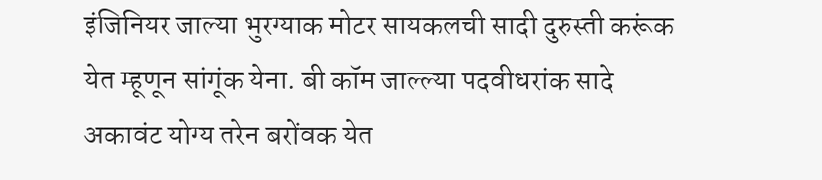इंजिनियर जाल्या भुरग्याक मोटर सायकलची सादी दुरुस्ती करूंक येत म्हूणून सांगूंक येना. बी कॉम जाल्ल्या पदवीधरांक सादे अकावंट योग्य तरेन बरोंवक येत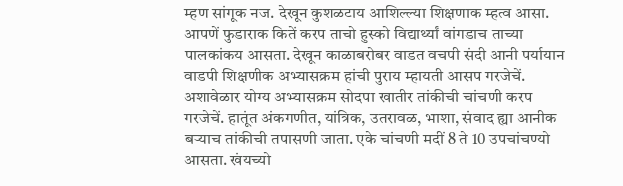म्हण सांगूक नज. देखून कुशळटाय आशिल्ल्या शिक्षणाक म्हत्व आसा.
आपणें फुडाराक कितें करप ताचो हुस्को विद्यार्थ्यां वांगडाच ताच्या पालकांकय आसता. देखून काळाबरोबर वाडत वचपी संदी आनी पर्यायान वाडपी शिक्षणीक अभ्यासक्रम हांची पुराय म्हायती आसप गरजेचें. अशावेळार योग्य अभ्यासक्रम सोदपा खातीर तांकीची चांचणी करप गरजेचें. हातूंत अंकगणीत, यांत्रिक, उतरावळ, भाशा, संवाद ह्या आनीक बऱ्याच तांकीची तपासणी जाता. एके चांचणी मदीं 8 ते 10 उपचांचण्यो आसता. खंयच्यो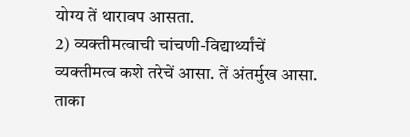योग्य तें थारावप आसता.
2) व्यक्तीमत्वाची चांचणी-विद्यार्थ्यांचें व्यक्तीमत्व कशे तरेचें आसा. तें अंतर्मुख आसा. ताका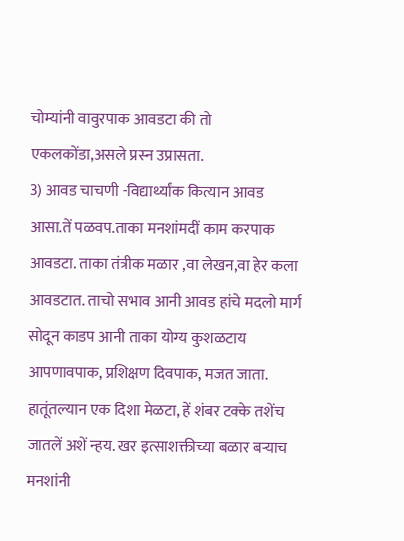चोम्यांनी वावुरपाक आवडटा की तो एकलकोंडा,असले प्रस्न उप्रासता.
3) आवड चाचणी -विद्यार्थ्यांक कित्यान आवड आसा.तें पळवप.ताका मनशांमदीं काम करपाक आवडटा. ताका तंत्रीक मळार ,वा लेखन,वा हेर कला आवडटात. ताचो सभाव आनी आवड हांचे मदलो मार्ग सोदून काडप आनी ताका योग्य कुशळटाय आपणावपाक, प्रशिक्षण दिवपाक, मजत जाता. हातूंतल्यान एक दिशा मेळटा, हें शंबर टक्के तशेंच जातलें अशें न्हय. खर इत्साशक्तीच्या बळार बऱ्याच मनशांनी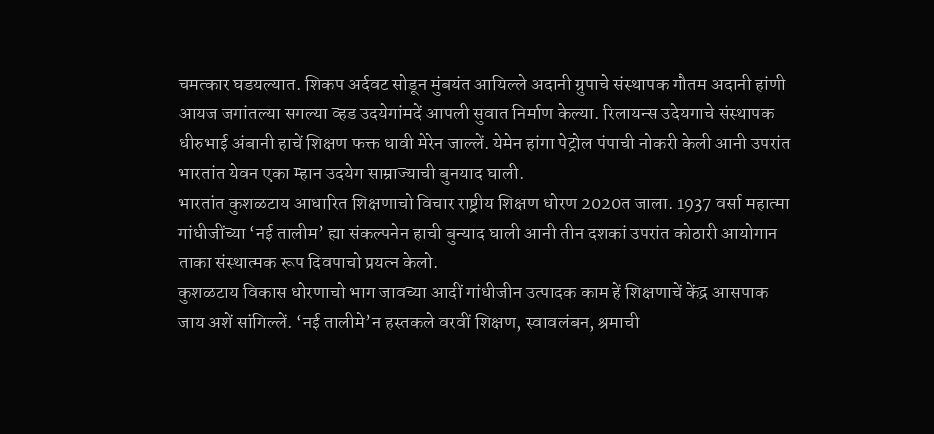चमत्कार घडयल्यात. शिकप अर्दवट सोडून मुंबयंत आयिल्ले अदानी ग्रुपाचे संस्थापक गौतम अदानी हांणी आयज जगांतल्या सगल्या व्हड उदयेगांमदें आपली सुवात निर्माण केल्या. रिलायन्स उदेयगाचे संस्थापक धीरुभाई अंबानी हाचें शिक्षण फक्त धावी मेरेन जाल्लें. येमेन हांगा पेट्रोल पंपाची नोकरी केली आनी उपरांत भारतांत येवन एका म्हान उदयेग साम्राज्याची बुनयाद घाली.
भारतांत कुशळटाय आधारित शिक्षणाचो विचार राष्ट्रीय शिक्षण धोरण 2020त जाला. 1937 वर्सा महात्मा गांधीजींच्या ‘नई तालीम’ ह्या संकल्पनेन हाची बुन्याद घाली आनी तीन दशकां उपरांत कोठारी आयोगान ताका संस्थात्मक रूप दिवपाचो प्रयत्न केलो.
कुशळटाय विकास धोरणाचो भाग जावच्या आदीं गांधीजीन उत्पादक काम हें शिक्षणाचें केंद्र आसपाक जाय अशें सांगिल्लें. ‘नई तालीमे’न हस्तकले वरवीं शिक्षण, स्वावलंबन, श्रमाची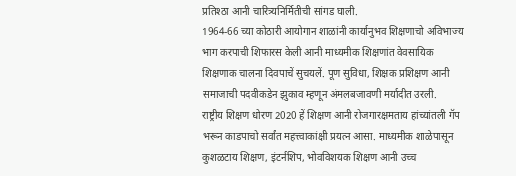प्रतिश्ठा आनी चारित्र्यनिर्मितीची सांगड घाली.
1964-66 च्या कोठारी आयोगान शाळांनी कार्यानुभव शिक्षणाचो अविभाज्य भाग करपाची शिफारस केली आनी माध्यमीक शिक्षणांत वेवसायिक शिक्षणाक चालना दिवपाचें सुचयलें. पूण सुविधा, शिक्षक प्रशिक्षण आनी समाजाची पदवीकडेन झुकाव म्हणून अंमलबजावणी मर्यादीत उरली.
राष्ट्रीय शिक्षण धोरण 2020 हें शिक्षण आनी रोजगारक्षमताय हांच्यांतली गॅप भरून काडपाचो सर्वांत महत्त्वाकांक्षी प्रयत्न आसा. माध्यमीक शाळेपासून कुशळटाय शिक्षण, इंटर्नशिप, भोवविशयक शिक्षण आनी उच्च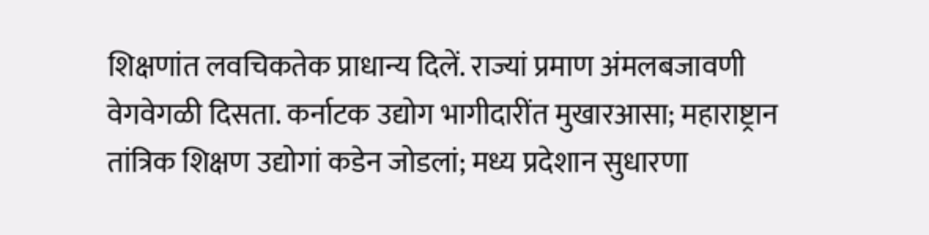शिक्षणांत लवचिकतेक प्राधान्य दिलें. राज्यां प्रमाण अंमलबजावणी वेगवेगळी दिसता. कर्नाटक उद्योग भागीदारींत मुखारआसा; महाराष्ट्रान तांत्रिक शिक्षण उद्योगां कडेन जोडलां; मध्य प्रदेशान सुधारणा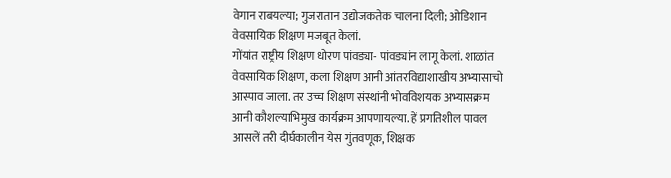वेगान राबयल्या; गुजरातान उद्योजकतेक चालना दिली; ओडिशान वेवसायिक शिक्षण मजबूत केलां.
गोंयांत राष्ट्रीय शिक्षण धोरण पांवड्या- पांवड्यांन लागू केलां. शाळांत वेवसायिक शिक्षण, कला शिक्षण आनी आंतरविद्याशाखीय अभ्यासाचो आस्पाव जाला. तर उच्च शिक्षण संस्थांनी भोवविशयक अभ्यासक्रम आनी कौशल्याभिमुख कार्यक्रम आपणायल्या. हें प्रगतिशील पावल आसलें तरी दीर्घकालीन येस गुंतवणूक, शिक्षक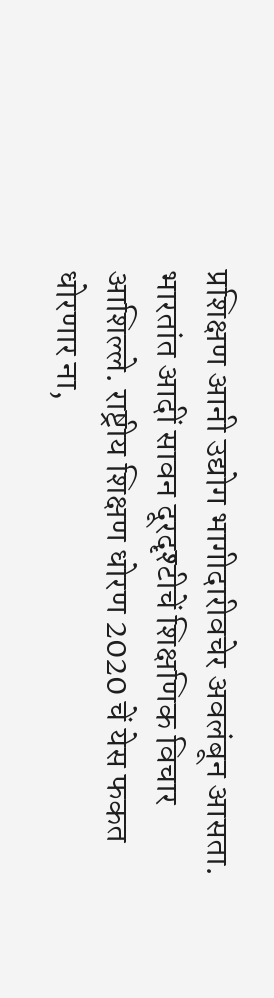प्रशिक्षण आनी उद्योग भागीदारीवचेर अवलंबून आसता.
भारतांत आदीं सावन दूरदृश्टीचें शिक्षणिक विचार आशिल्ले. राष्ट्रीय शिक्षण धोरण 2020 चें येस फकत धोरणार ना,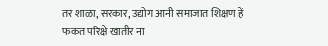तर शाळा, सरकार, उद्योग आनी समाजात शिक्षण हें फकत परिक्षे खातीर ना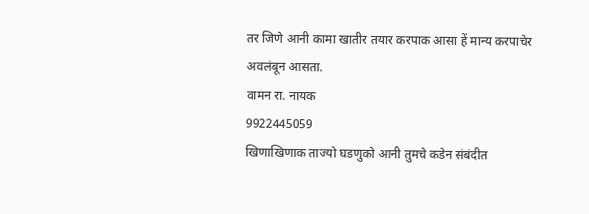तर जिणे आनी कामा खातीर तयार करपाक आसा हें मान्य करपाचेर अवलंबून आसता.
वामन रा. नायक
9922445059
खिणाखिणाक ताज्यो घडणुको आनी तुमचे कडेन संबंदीत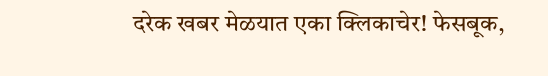दरेक खबर मेळयात एका क्लिकाचेर! फेसबूक,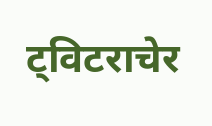ट्विटराचेर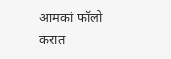आमकां फॉलो करात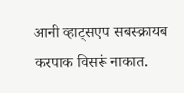आनी व्हाट्सएप सबस्क्रायब करपाक विसरूं नाकात.